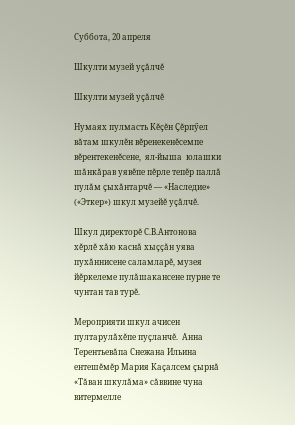Суббота, 20 апреля

Шкулти музей уçăлчĕ

Шкулти музей уçăлчĕ

Нумаях пулмасть Кĕçĕн Çĕрпӳел вăтам шкулĕн вĕренекенĕсемпе вĕрентекенĕсене,  ял-йыша  юлашки шăнкăрав уявĕпе пĕрле тепĕр паллă пулăм çыхăнтарчĕ — «Наследие» («Эткер») шкул музейĕ уçăлчĕ.

Шкул директорĕ С.В.Антонова  хĕрлĕ хăю каснă хыççăн уява пухăннисене саламларĕ, музея йĕркелеме пулăшакансене пурне те чунтан тав турĕ.

Мероприяти шкул ачисен пултарулăхĕпе пуçланчĕ.  Анна Терентьевăпа Снежана Ильина  ентешĕмĕр Мария Каçалсем çырнă «Тăван шкулăма» сăввине чуна витермелле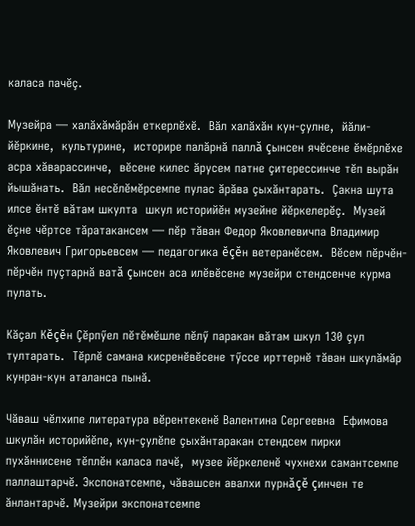каласа пачĕç.

Музейра — халăхăмăрăн еткерлĕхĕ.  Вăл халăхăн кун-çулне,  йăли-йĕркине,  культурине,  историре палăрнă паллă çынсен ячĕсене ĕмĕрлĕхе асра хăварассинче,  вĕсене килес ăрусем патне çитерессинче тĕп вырăн йышăнать.  Вăл несĕлĕмĕрсемпе пулас ăрăва çыхăнтарать.  Çакна шута илсе ĕнтĕ вăтам шкулта  шкул историйĕн музейне йĕркелерĕç.  Музей ĕçне чĕртсе тăратакансем — пĕр тăван Федор Яковлевичпа Владимир Яковлевич Григорьевсем — педагогика ĕçĕн ветеранĕсем.  Вĕсем пĕрчĕн-пĕрчĕн пуçтарнă ватă çынсен аса илĕвĕсене музейри стендсенче курма пулать.

Кăçал Кĕçĕн Çĕрпӳел пĕтĕмĕшле пĕлӳ паракан вăтам шкул 130 çул тултарать.  Тĕрлĕ самана кисренĕвĕсене тӳссе ирттернĕ тăван шкулăмăр кунран-кун аталанса пынă.

Чăваш чĕлхипе литература вĕрентекенĕ Валентина Сергеевна  Ефимова шкулăн историйĕпе, кун-çулĕпе çыхăнтаракан стендсем пирки пухăннисене тĕплĕн каласа пачĕ,  музее йĕркеленĕ чухнехи самантсемпе паллаштарчĕ. Экспонатсемпе, чăвашсен авалхи пурнăçĕ çинчен те ăнлантарчĕ. Музейри экспонатсемпе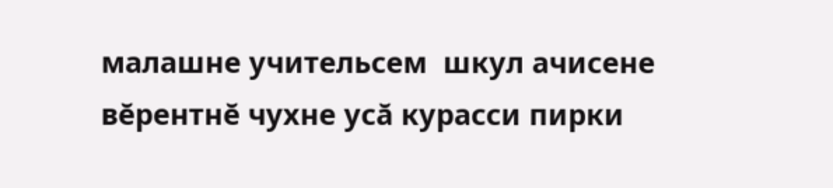малашне учительсем  шкул ачисене вĕрентнĕ чухне усă курасси пирки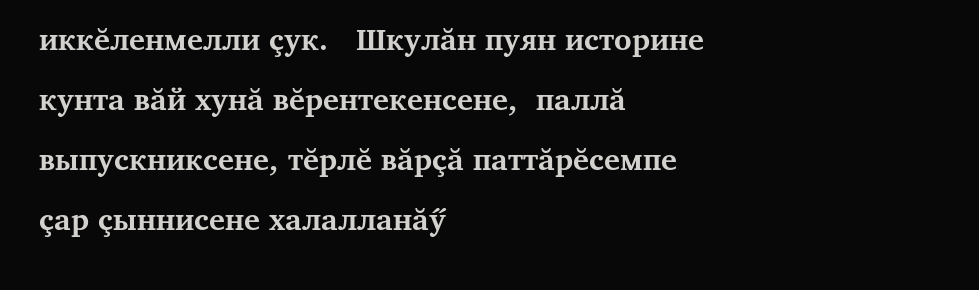иккĕленмелли çук.   Шкулăн пуян историне кунта вăй хунă вĕрентекенсене,  паллă выпускниксене, тĕрлĕ вăрçă паттăрĕсемпе çар çыннисене халалланăӳ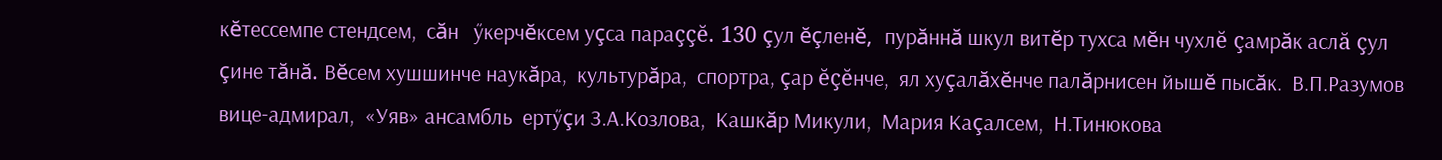кĕтессемпе стендсем,  сăн   ӳкерчĕксем уçса параççĕ. 130 çул ĕçленĕ,  пурăннă шкул витĕр тухса мĕн чухлĕ çамрăк аслă çул çине тăнă. Вĕсем хушшинче наукăра,  культурăра,  спортра, çар ĕçĕнче,  ял хуçалăхĕнче палăрнисен йышĕ пысăк.  В.П.Разумов вице-адмирал,  «Уяв» ансамбль  ертӳçи З.А.Козлова,  Кашкăр Микули,  Мария Каçалсем,  Н.Тинюкова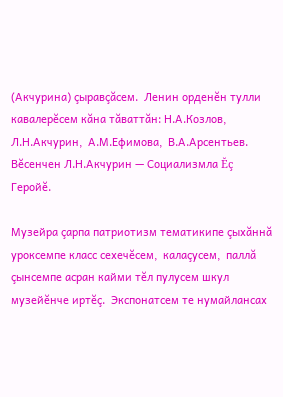(Акчурина) çыравçăсем.  Ленин орденĕн тулли кавалерĕсем кăна тăваттăн: Н.А.Козлов,  Л.Н.Акчурин,  А.М.Ефимова,  В.А.Арсентьев.   Вĕсенчен Л.Н.Акчурин — Социализмла Ĕç Геройĕ.

Музейра çарпа патриотизм тематикипе çыхăннă уроксемпе класс сехечĕсем,  калаçусем,  паллă çынсемпе асран кайми тĕл пулусем шкул музейĕнче иртĕç.  Экспонатсем те нумайлансах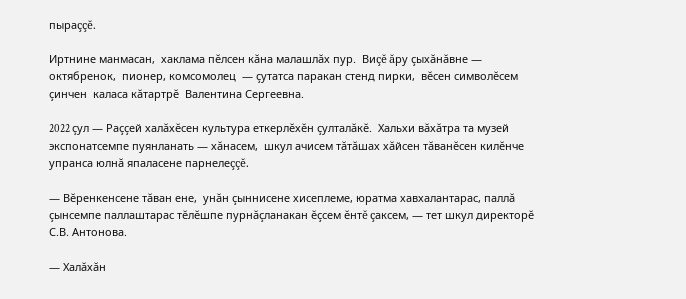пыраççĕ.

Иртнине манмасан,  хаклама пĕлсен кăна малашлăх пур.  Виçĕ ăру çыхăнăвне — октябренок,  пионер, комсомолец  — çутатса паракан стенд пирки,  вĕсен символĕсем çинчен  каласа кăтартрĕ  Валентина Сергеевна.

2022 çул — Раççей халăхĕсен культура еткерлĕхĕн çулталăкĕ.  Хальхи вăхăтра та музей экспонатсемпе пуянланать — хăнасем,  шкул ачисем тăтăшах хăйсен тăванĕсен килĕнче упранса юлнă япаласене парнелеççĕ.

— Вĕренкенсене тăван ене,  унăн çыннисене хисеплеме, юратма хавхалантарас, паллă çынсемпе паллаштарас тĕлĕшпе пурнăçланакан ĕçсем ĕнтĕ çаксем, — тет шкул директорĕ С.В. Антонова.

— Халăхăн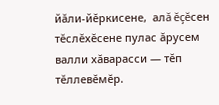йăли-йĕркисене,  алă ĕçĕсен тĕслĕхĕсене пулас ăрусем валли хăварасси — тĕп тĕллевĕмĕр.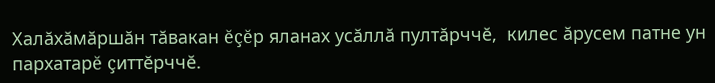Халăхăмăршăн тăвакан ĕçĕр яланах усăллă пултăрччĕ,  килес ăрусем патне ун пархатарĕ çиттĕрччĕ.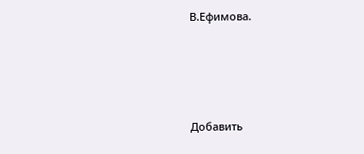В.Ефимова.





Добавить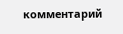комментарий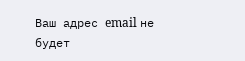Ваш адрес email не будет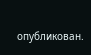опубликован.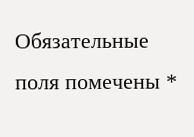Обязательные поля помечены *